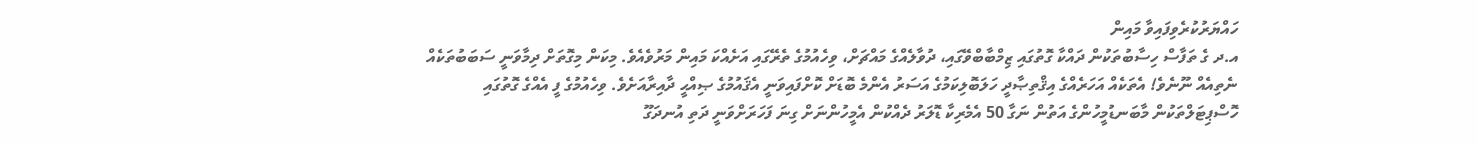ހައްޔަރުކުރެވިފައިވާ މައިން
އ.ދ ގެ ތަފާސް ހިސާބުތަކުން ދައްކާ ގޮތުގައި ޒިމްބާބްވޭގައި، ދުވާލެއްގެ މައްޗަށް، ވިހެއުމުގެ ތެރޭގައި އަށެއްކަ މައިން މަރުވެއެވެ. މިކަން މިގޮތަށް ދިމާވަނީ ސަބަބުތަކެއް ނެތިއެއް ނޫނެވެ! އެތަކެއް އަހަރެއްގެ އިޤްތިޞާދީ ހަލަބޮލިކަމުގެ އަސަރު އެންމެ ބޮޑަށް ކޮށްފައިވަނީ އެޤައުމުގެ ޞިއްޙީ ދާއިރާއަށެވެ. ވިހެއުމުގެ ފީ އެއްގެ ގޮތުގައި  ހޮސްޕިޓަލްތަކުން މާބަނޑުމީހުންގެ އަތުން ނަގާ 50 އެމެރިކާ ޑޮލަރު ދެއްކުން އެމީހުންނަށް ގިނަ ފަހަރަށްވަނީ ދަތި އުނދަގޫ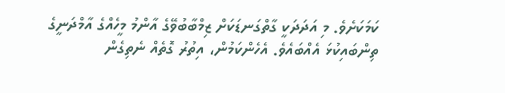ކަމަކަށެވެ. މި އަދަދަކީ ގާތްގަނޑަކަށް ޒިމްބާބުވޭގެ އާންމު މީހެއްގެ އާމްދަނީގެ ތިންބައިކުޅަ އެއްބައެވެ. އެހެންކަމުން، އިތުރު ގޮތެއް ނެތިގެން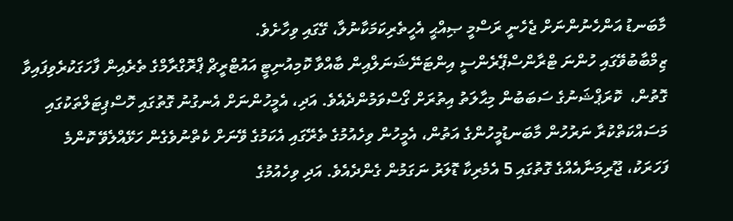މާބަނޑު އަންހެނުންނަށް ޖެހެނީ ރަސްމީ ޞިއްޙީ އެހީތެރިކަމަކާނުލާ، ގޭގައި ވިހާށެވެ.
ޒިމްބާބުވޭގައި ހުންނަ ޓްރާންސްޕޭރެންސީ އިންޓަނޭޝަނަލްއިން ބާއްވާ ކޮމިއުނިޓީ އައުޓްރީޗް ޕްރޮގްރާމްގެ ތެރެއިން ފާހަގަކުރެވިފައިވާ ގޮތުން،  ކޮރަޕްޝަނުގެ ސަބަބުން މިޙާލަތު އިތުރަށް ގޯސްވަމުންދެއެވެ. އަދި، އެމީހުންނަށް އެނގުނު ގޮތުގައި ހޮސްޕިޓަލްތަކުގައި މަސައްކަތްކުރާ ނަރުހުން މާބަނޑުމީހުންގެ އަތުން، އެމީހުން ވިހެއުމުގެ ތެރޭގައި އެކަމުގެ ވޭނަށް ކެތްނުވެގެން ހަޅޭއްލެވޭ ކޮންމެ ފަހަރަކު، ޖޫރިމަނާއެއްގެ ގޮތުގައި 5 އެމެރިކާ ޑޮލަރު ނަގަމުން ގެންދެއެވެ. އަދި ވިހެއުމުގެ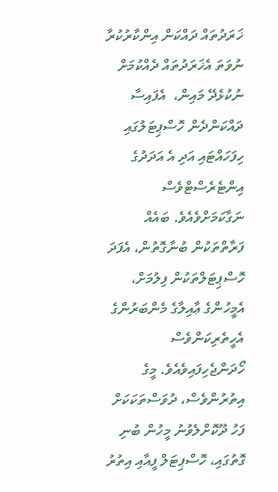ޚަރަދުތައް ދައްކަން އިންކާރުކުރާ ނުވަތަ އެޚަރަދުތައް ދެއްކުމަށް ނުކުޅެދޭ މައިން،  އެފައިސާ ދައްކަންދެން ހޮސްޕިޓަލުގައި ހިފަހައްޓައި އަދި އެ އަދަދުގެ އިންޓެރެސްޓްވެސް ނަގާކަމަށްވެއެވެ. ބައެއް ފަރާތްތަކުން ބުނާގޮތުން، އެފަދަ ހޮސްޕިޓަލްތަކުން ފިލުމަށް، އެމީހުންގެ ޢާއިލާގެ މެންބަރުންގެ އެހީތެރިކަންވެސް ހޯދަންޖެހިފައިވެއެވެ. މީގެ އިތުރުންވެސް، ދުވަސްތަކަކަށް ފަހު ދޫކޮށްލެވުނު މީހުން ބުނި ގޮތުގައި، ހޮސްޕިޓަލް ފީއާއި އިތުރު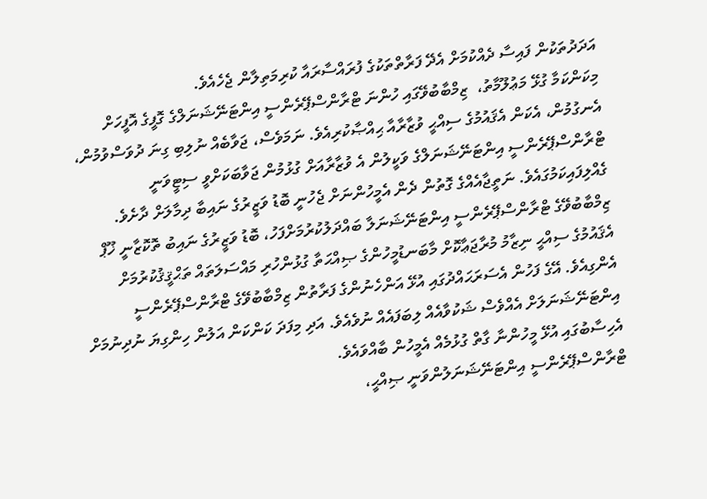އަދަދުތަކުން ފައިސާ ދެއްކުމަށް އެދޭ ފަރާތްތަކުގެ ފުރައްސާރައާ ކުރިމަތިލާން ޖެހެއެވެ.
މިކަންކަމާ ގުޅޭ މަޢުލޫމާތު،  ޒިމްބާބުވޭގައި ހުންނަ ޓްރާންސްޕޭރެންސީ އިންޓަނޭޝަނަލްގެ ގޮފީގެ އޮފީހަށް އެނގުމުން، އެކަން އެޤައުމުގެ ސިއްޙީ ވުޒާރާއާ ޙިއްޞާކުރިއެވެ. ނަމަވެސް، ޖަވާބެއް ނުލިބި ގިނަ ދުވަސްވުމުން، ޓްރާންސްޕޭރެންސީ އިންޓަނޭޝަނަލްގެ ވަކީލުން އެ ވުޒާރާއަށް ގުޅުމުން ޖަވާބަކަށްވީ ސިޓީވަނީ ގެއްލިފައިކަމުގައެވެ. ނަތީޖާއެއްގެ ގޮތުން ދެން އެމީހުންނަށް ޖެހުނީ ބޮޑު ވަޒީރުގެ ނައިބާ ދިމާލަށް ދާށެވެ. ޒިމްބާބުވޭގެ ޓްރާންސްޕޭރެންސީ އިންޓަނޭޝަނަލާ ބައްދަލުކުރުމަށްފަހު، ބޮޑު ވަޒީރުގެ ނައިބު ތޮކޮޒާނީ ޚޫޕް އެޤައުމުގެ ސިއްޙީ ނިޒާމު މުރާޖަޢާކޮށް މާބަނޑުމީހުންގެ ޞިއްޙަތާ ގުޅުންހުރި މައްސަލަތައް ތަޙްޤީޤުކުރުމަށް އެންގިއެވެ. އޭގެ ފަހުން އެސަރަޙައްދުގައި އުޅޭ އަންހެނުންގެ ފަރާތުން ޒިމްބާބުވޭގެ ޓްރާންސްޕޭރެންސީ އިންޓަނޭޝަނަލަށް އެއްވެސް ޝަކުވާއެއް ލިބަފައެއް ނުވެއެވެ. އަދި މިފަދަ ކަންކަން އަލުން ހިންގިޔަ ނުދިނުމަށް އެހިސާބުގައި އުޅޭ މީހުންނާ ގާތް ގުޅުމެއް އެމީހުން ބާއްވައެވެ.
ޓްރާންސްޕޭރެންސީ އިންޓަނޭޝަނަލުންވަނީ ޞިއްޙީ،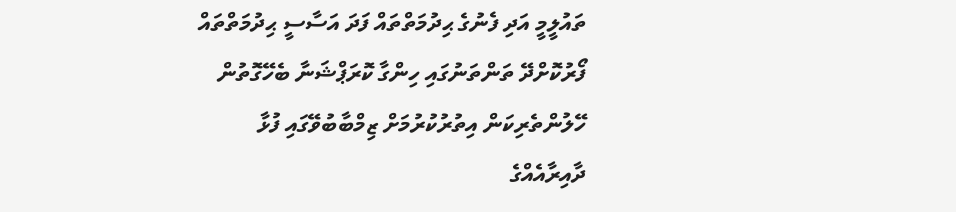ތައުލީމީ އަދި ފެނުގެ ޙިދުމަތްތައް ފަދަ އަސާސީ ޙިދުމަތްތައް ފޯރުކޮށްދޭ ތަންތަނުގައި ހިންގާ ކޮރަޕްޝަނާ ބެހޭގޮތުން ހޭލުންތެރިކަން އިތުރުކުރުމަށް ޒިމްބާބުވޭގައި ފުޅާ ދާއިރާއެއްގެ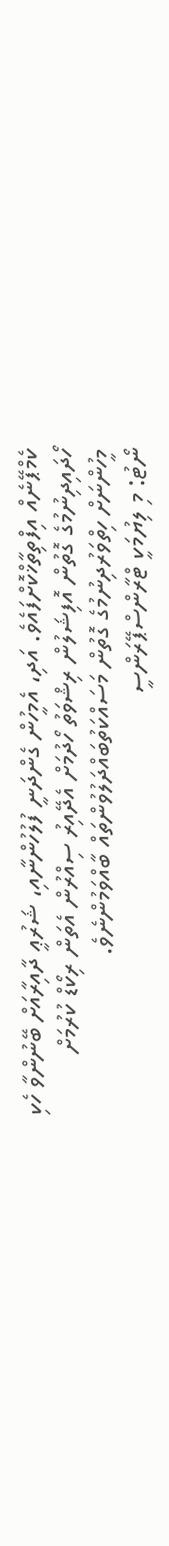ކެމްޕޭނެއް އިފްތިތާޚްކޮށްފައެވެ. އަދި، އެމީހުން ގެންދަނީ ފުލުހުންނާއި، ޝަރުޢީ ދާއިރާއަށް ބޭނުންވާ ހެކި ހޯދައިދިނުމުގެ ގޮތުން އޮފިޝަލުން ރިޝްވަތު ހޯދުމަށް އެދޭއިރު ސިއްރުން އެތަން ރިކޯޑް ކުރުމަށް މީހުންނަށް ހިތްވަރުދިނުމުގެ ގޮތުން މަސައްކަތުބައްދަލުވުންތައް ބާއްވަމުންނެވެ.
ނޯޓު: މި ލިޔުމަކީ ޓްރާންސްޕޭރަންސީ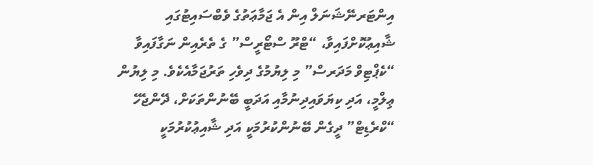އިންޓަރނޭޝަނަލް އިން އެ ޖަމާޢަތުގެ ވެބްސައިޓުގައި ޝާއިޢުކޮށްފައިވާ، “ޓްރޫ ސްޓޯރީސް” ގެ ތެރެއިން ނަގާފައިވާ “ކެޕްޓިވް މަދަރސް” މި ލިޔުމުގެ ދިވެހި ތަރުޖަމާއެކެވެ. މި ލިޔުން ޢިލްމީ، އަދި ކިޔަވައިދިނުމާއި އަދަބީ ބޭނުންތަކަށް، ދޭންޖެހޭ “ކްރެޑިޓް” ދީގެން ބޭނުންކުރުމަކީ އަދި ޝާއިޢުކުރުމަކީ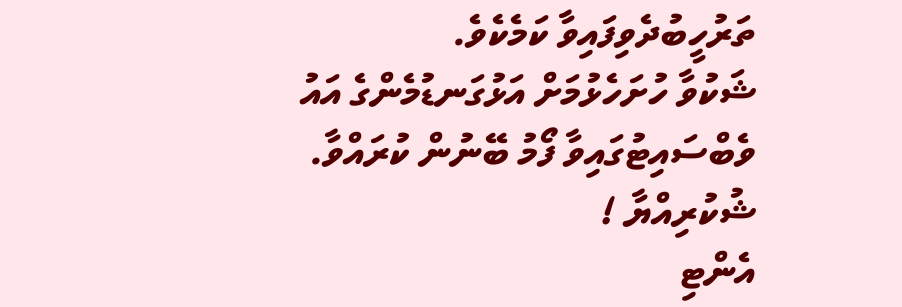ތަރުހީބުދެވިފައިވާ ކަމެކެވެ.
ޝަކުވާ ހުށަހެޅުމަށް އަޅުގަނޑުމެންގެ އައު ވެބްސައިޓުގައިވާ ފޯމު ބޭނުން ކުރައްވާ.
ޝުކުރިއްޔާ !
އެންޓި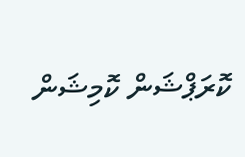ކޮރަޕްޝަން ކޮމިޝަން